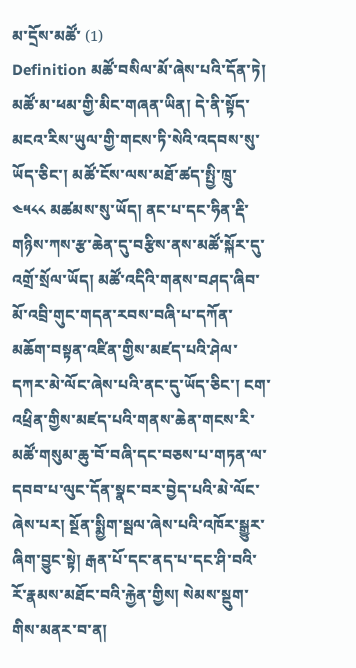མ་དྲོས་མཚོ་ (1)
Definition མཚོ་བསིལ་མོ་ཞེས་པའི་དོན་ཏེ། མཚོ་མ་ཕམ་གྱི་མིང་གཞན་ཡིན། དེ་ནི་སྟོད་མངའ་རིས་ཡུལ་གྱི་གངས་ཏི་སེའི་འདབས་སུ་ཡོད་ཅིང་། མཚོ་ངོས་ལས་མཐོ་ཚད་སྤྱི་ཁྲུ་ ༤༥༨༨ མཚམས་སུ་ཡོད། ནང་པ་དང་ཧིན་རྡི་གཉིས་ཀས་རྩ་ཆེན་དུ་བརྩིས་ནས་མཚོ་སྐོར་དུ་འགྲོ་སྲོལ་ཡོད། མཚོ་འདིའི་གནས་བཤད་ཞིབ་མོ་འབྲི་གུང་གདན་རབས་བཞི་པ་དཀོན་མཆོག་བསྟན་འཛིན་གྱིས་མཛད་པའི་ཤེལ་དཀར་མེ་ལོང་ཞེས་པའི་ནང་དུ་ཡོད་ཅིང་། ངག་འཕྲིན་གྱིས་མཛད་པའི་གནས་ཆེན་གངས་རི་མཚོ་གསུམ་ཆུ་བོ་བཞི་དང་བཅས་པ་གཏན་ལ་དབབ་པ་ལུང་དོན་སྣང་བར་བྱེད་པའི་མེ་ལོང་ཞེས་པར། སྔོན་སྨྱིག་སྦལ་ཞེས་པའི་འཁོར་སྒྱུར་ཞིག་བྱུང་སྟེ། རྒན་པོ་དང་ནད་པ་དང་ཤི་བའི་རོ་རྣམས་མཐོང་བའི་རྐྱེན་གྱིས། སེམས་སྡུག་གིས་མནར་བ་ན།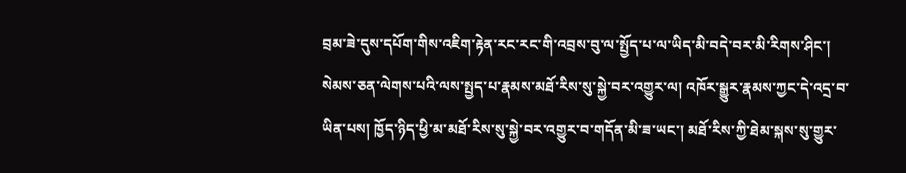བྲམ་ཟེ་དུས་དཔོག་གིས་འཇིག་རྟེན་རང་རང་གི་འབྲས་བུ་ལ་སྤྱོད་པ་ལ་ཡིད་མི་བདེ་བར་མི་རིགས་ཤིང་། སེམས་ཅན་ལེགས་པའི་ལས་སྤྱད་པ་རྣམས་མཐོ་རིས་སུ་སྐྱེ་བར་འགྱུར་ལ། འཁོར་སྒྱུར་རྣམས་ཀྱང་དེ་འདྲ་བ་ཡིན་པས། ཁྱོད་ཉིད་ཕྱི་མ་མཐོ་རིས་སུ་སྐྱེ་བར་འགྱུར་བ་གདོན་མི་ཟ་ཡང་། མཐོ་རིས་ཀྱི་ཐེམ་སྐས་སུ་གྱུར་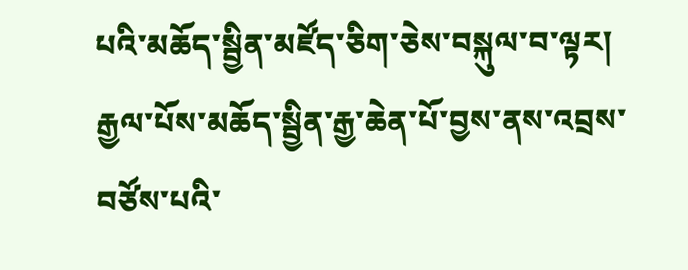པའི་མཆོད་སྦྱིན་མཛོད་ཅིག་ཅེས་བསྐུལ་བ་ལྟར། རྒྱལ་པོས་མཆོད་སྦྱིན་རྒྱ་ཆེན་པོ་བྱས་ནས་འབྲས་བཙོས་པའི་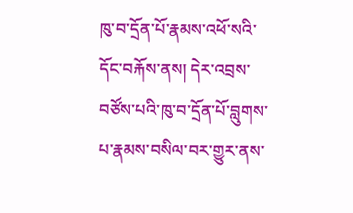ཁུ་བ་དྲོན་པོ་རྣམས་འཕོ་སའི་དོང་བརྐོས་ནས། དེར་འབྲས་བཙོས་པའི་ཁུ་བ་དྲོན་པོ་བླུགས་པ་རྣམས་བསིལ་བར་གྱུར་ནས་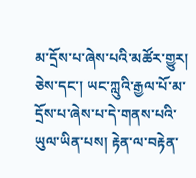མ་དྲོས་པ་ཞེས་པའི་མཚོར་གྱུར། ཅེས་དང་། ཡང་ཀླུའི་རྒྱལ་པོ་མ་དྲོས་པ་ཞེས་པ་དེ་གནས་པའི་ཡུལ་ཡིན་པས། རྟེན་ལ་བརྟེན་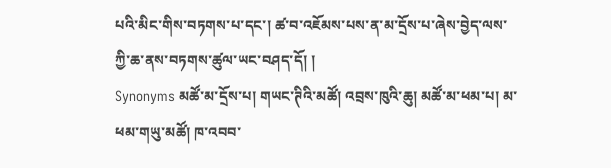པའི་མིང་གིས་བཏགས་པ་དང་། ཚ་བ་འཇོམས་པས་ན་མ་དྲོས་པ་ཞེས་བྱེད་ལས་ཀྱི་ཆ་ནས་བཏགས་ཚུལ་ཡང་བཤད་དོ། །
Synonyms མཚོ་མ་དྲོས་པ། གཡང་ཊིའི་མཚོ། འབྲས་ཁུའི་ཆུ། མཚོ་མ་ཕམ་པ། མ་ཕམ་གཡུ་མཚོ། ཁ་འབབ་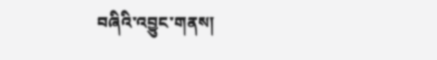བཞིའི་འབྱུང་གནས།